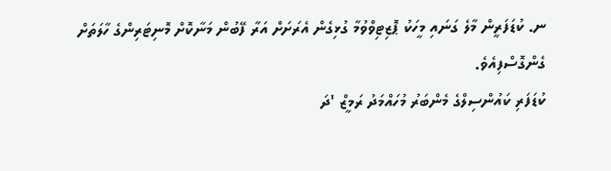ނ. ކުޑަފަރީން މާލެ ގަނައި މީހަކު ޕޮޒިޓިވްވުމާ ގުޅިގެން އެރަށަށް އަރާ ފޭބުން މަނާކޮށް މޮނިޓަރިންގެ ހާލަތަށް ގެންގޮސްފިއެވެ.
ކުޑަފަރި ކައުންސިލްގެ މެންބަރު މުހައްމަދު ރަމީޒް 'ދަ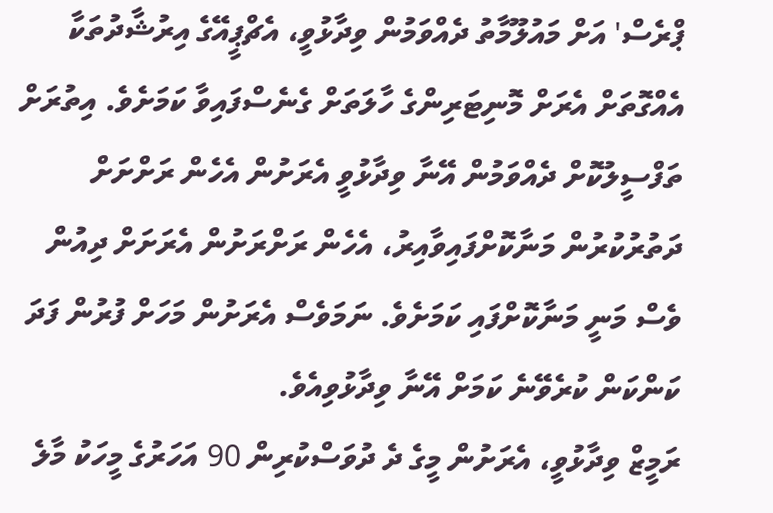ޕްރެސް' އަށް މައުލޫމާތު ދެއްވަމުން ވިދާޅުވީ، އެޗްޕީއޭގެ އިރުޝާދުތަކާ އެއްގޮތަށް އެރަށް މޮނިޓަރިންގެ ހާލަތަށް ގެނެސްފައިވާ ކަމަށެވެ. އިތުރަށް ތަފްސީލުކޮށް ދެއްވަމުން އޭނާ ވިދާޅުވީ އެރަށުން އެހެން ރަށްށަށް ދަތުރުކުރުން މަނާކޮށްފައިވާއިރު، އެހެން ރަށްރަށުން އެރަށަށް ދިއުން ވެސް މަނީ މަނާކޮށްފައި ކަމަށެވެ. ނަމަވެސް އެރަށުން މަހަށް ފުރުން ފަދަ ކަންކަން ކުރެވޭނެ ކަމަށް އޭނާ ވިދާޅުވިއެވެ.
ރަމީޒް ވިދާޅުވީ، އެރަށުން މީގެ ދެ ދުވަސްކުރިން 90 އަހަރުގެ މީހަކު މާލެ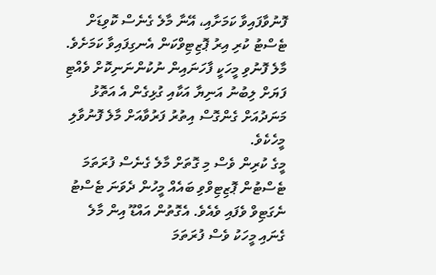ފޮނުވާފައިވާ ކަމަށާއި، އޭނާ މާލެ ގެނެސް ކޮވިޑަށް ޓެސްޓު ކުރި އިރު ޕޮޒިޓިވްކަން އެނގިފައިވާ ކަމަށެވެ. މާލެ ފޮނުވި މީހަކީ ފާހަނައިން ނުކުންނަނިކޮށް ވެއްޓި ފަޔަށް ލިބުނު އަނިޔާ އަކާއި ގުޅިގެން އެ އަތޮޅު މަނަދުއަށް ގެންގޮސް އިތުރު ފަރުވާއަށް މާލެ ފޮނުވާލި މީހެކެވެ.
މީގެ ކުރިން ވެސް މި ގޮތަށް މާލެ ގެނެސް ފުރަތަމަ ޓެސްޓުން ޕޮޒިޓިވްވި ބައެއް މީހުން ދެވަނަ ޓެސްޓު ނެގަޓިވް ވެފައި ވެއެވެ. އެގޮތުން އައްޑޫ އިން މާލެ ގެނައި މީހަކު ވެސް ފުރަތަމަ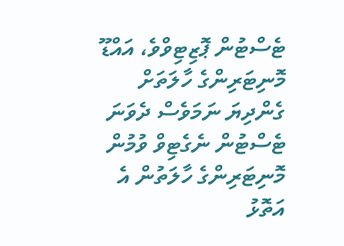ޓެސްޓުން ޕޮޒިޓިވްވެ، އައްޑޫ މޮނިޓަރިންގެ ހާލަތަށް ގެންދިޔަ ނަމަވެސް ދެވަނަ ޓެސްޓުން ނެގެޓިވް ވުމުން މޮނިޓަރިންގެ ހާލަތުން އެ އަތޮޅު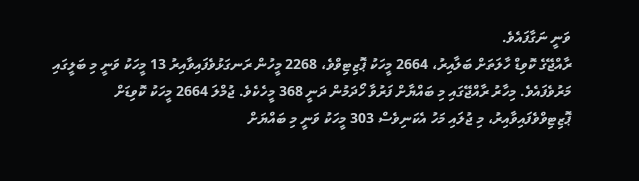ވަނީ ނަގާފައެވެ.
ރާއްޖޭގެ ކޮވިޑް ހާލަތަށް ބަލާއިރު، 2664 މީހަކު ޕޮޒިޓިވްވެ، 2268 މީހުން ރަނގަޅުވެފައިވާއިރު 13 މީހަކު ވަނީ މި ބަލީގައި މަރުވެފައެވެ. މިހާރު ރާއްޖޭގައި މި ބައްޔާށް ފަރުވާ ހޯދަމުން ދަނީ 368 މީހެކެވެ. ޖުމްލަ 2664 މީހަކު ކޮވިޑަށް ޕޮޒިޓިވްވެފައިވާއިރު، މި ޖުލައި މަހު އެކަނިވެސް 303 މީހަކު ވަނީ މި ބައްޔަށް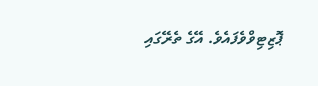ޕޮޒިޓިވްވެފައެވެ. އޭގެ ތެރޭގައި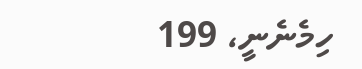ހިމެނެނީ، 199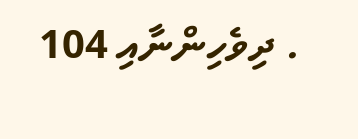. ދިވެހިންނާއި 104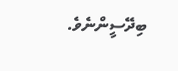ބިދޭސީންނެވެ.